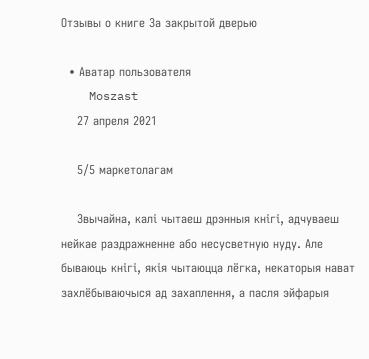Отзывы о книге За закрытой дверью

  • Аватар пользователя
    Moszast
    27 апреля 2021

    5/5 маркетолагам

    Звычайна, калі чытаеш дрэнныя кнігі, адчуваеш нейкае раздражненне або несусветную нуду. Але бываюць кнігі, якія чытаюцца лёгка, некаторыя нават захлёбываючыся ад захаплення, а пасля эйфарыя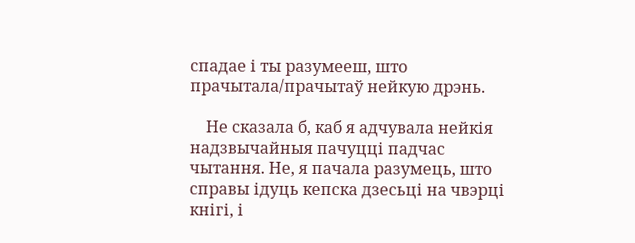спадае і ты разумееш, што прачытала/прачытаў нейкую дрэнь.

    Не сказала б, каб я адчувала нейкія надзвычайныя пачуцці падчас чытання. Не, я пачала разумець, што справы ідуць кепска дзесьці на чвэрці кнігі, і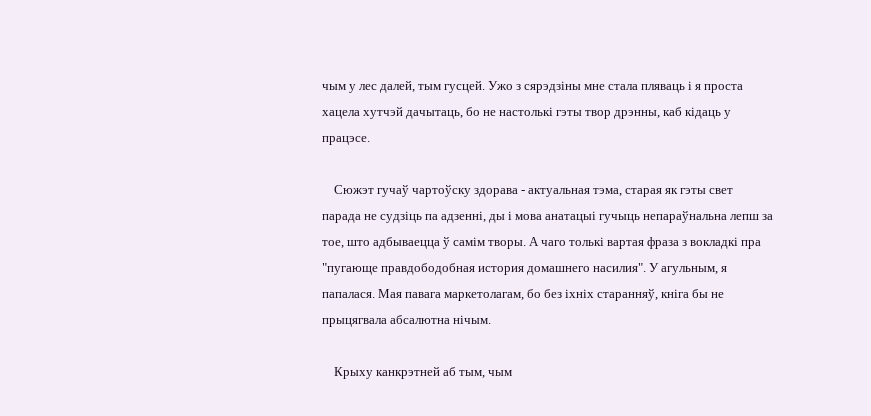чым у лес далей, тым гусцей. Ужо з сярэдзіны мне стала пляваць і я проста хацела хутчэй дачытаць, бо не настолькі гэты твор дрэнны, каб кідаць у працэсе.

    Сюжэт гучаў чартоўску здорава - актуальная тэма, старая як гэты свет парада не судзіць па адзенні, ды і мова анатацыі гучыць непараўнальна лепш за тое, што адбываецца ў самім творы. А чаго толькі вартая фраза з вокладкі пра "пугающе правдободобная история домашнего насилия". У агульным, я папалася. Мая павага маркетолагам, бо без іхніх старанняў, кніга бы не прыцягвала абсалютна нічым.

    Крыху канкрэтней аб тым, чым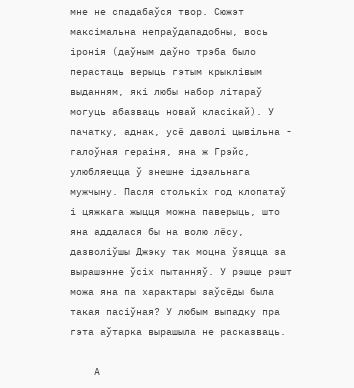мне не спадабаўся твор. Сюжэт максімальна непраўдападобны, вось іронія (даўным даўно трэба было перастаць верыць гэтым крыклівым выданням, які любы набор літараў могуць абазваць новай класікай). У пачатку, аднак, усё даволі цывільна - галоўная гераіня, яна ж Грэйс, улюбляецца ў знешне ідэальнага мужчыну. Пасля столькіх год клопатаў і цяжкага жыцця можна паверыць, што яна аддалася бы на волю лёсу, дазволіўшы Джэку так моцна ўзяцца за вырашэнне ўсіх пытанняў. У рэшце рэшт можа яна па характары заўсёды была такая пасіўная? У любым выпадку пра гэта аўтарка вырашыла не расказваць.

    А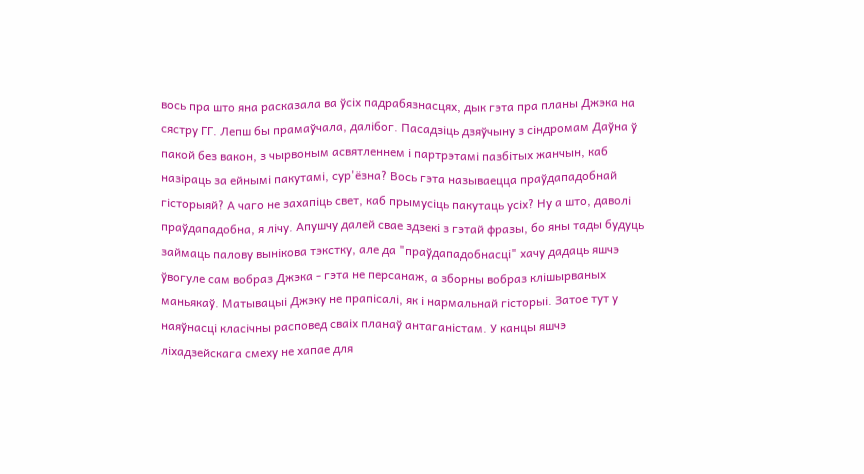вось пра што яна расказала ва ўсіх падрабязнасцях, дык гэта пра планы Джэка на сястру ГГ. Лепш бы прамаўчала, далібог. Пасадзіць дзяўчыну з сіндромам Даўна ў пакой без вакон, з чырвоным асвятленнем і партрэтамі пазбітых жанчын, каб назіраць за ейнымі пакутамі, сур'ёзна? Вось гэта называецца праўдападобнай гісторыяй? А чаго не захапіць свет, каб прымусіць пакутаць усіх? Ну а што, даволі праўдападобна, я лічу. Апушчу далей свае здзекі з гэтай фразы, бо яны тады будуць займаць палову вынікова тэкстку, але да "праўдападобнасці" хачу дадаць яшчэ ўвогуле сам вобраз Джэка - гэта не персанаж, а зборны вобраз клішырваных маньякаў. Матывацыі Джэку не прапісалі, як і нармальнай гісторыі. Затое тут у наяўнасці класічны расповед сваіх планаў антаганістам. У канцы яшчэ ліхадзейскага смеху не хапае для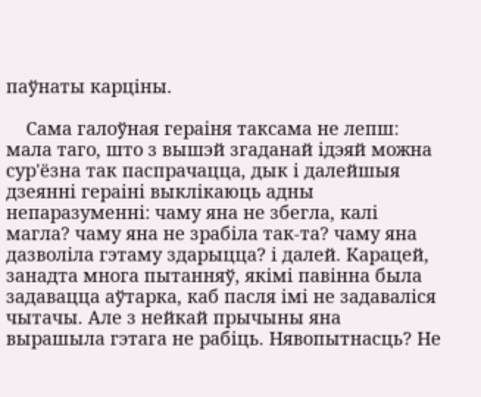паўнаты карціны.

    Сама галоўная гераіня таксама не лепш: мала таго, што з вышэй згаданай ідэяй можна сур'ёзна так паспрачацца, дык і далейшыя дзеянні гераіні выклікаюць адны непаразуменні: чаму яна не збегла, калі магла? чаму яна не зрабіла так-та? чаму яна дазволіла гэтаму здарыцца? і далей. Карацей, занадта многа пытанняў, якімі павінна была задавацца аўтарка, каб пасля імі не задаваліся чытачы. Але з нейкай прычыны яна вырашыла гэтага не рабіць. Нявопытнасць? Не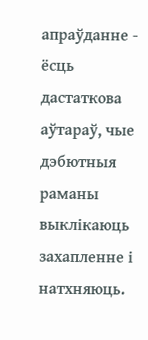апраўданне - ёсць дастаткова аўтараў, чые дэбютныя раманы выклікаюць захапленне і натхняюць.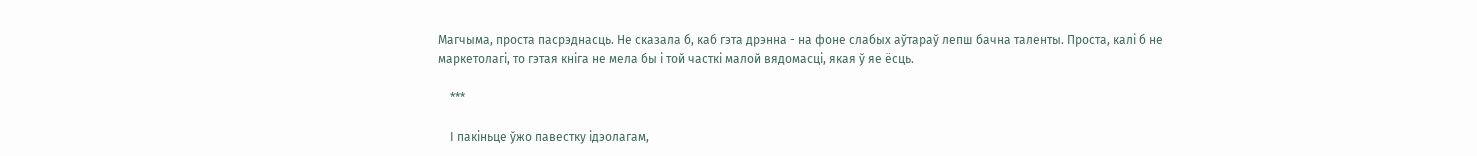Магчыма, проста пасрэднасць. Не сказала б, каб гэта дрэнна - на фоне слабых аўтараў лепш бачна таленты. Проста, калі б не маркетолагі, то гэтая кніга не мела бы і той часткі малой вядомасці, якая ў яе ёсць.

    ***

    І пакіньце ўжо павестку ідэолагам,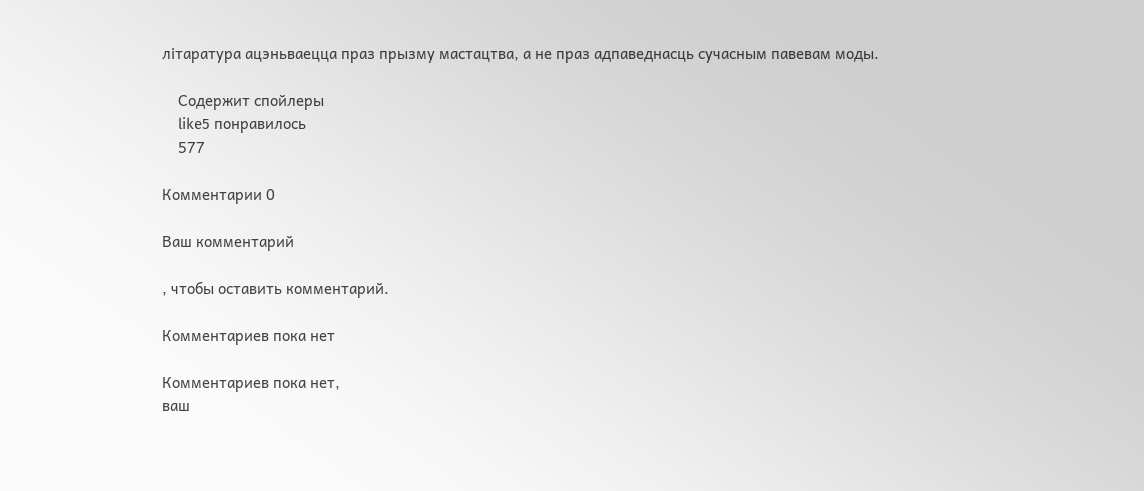літаратура ацэньваецца праз прызму мастацтва, а не праз адпаведнасць сучасным павевам моды.

    Содержит спойлеры
    like5 понравилось
    577

Комментарии 0

Ваш комментарий

, чтобы оставить комментарий.

Комментариев пока нет

Комментариев пока нет,
ваш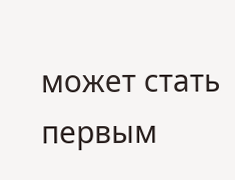может стать первым